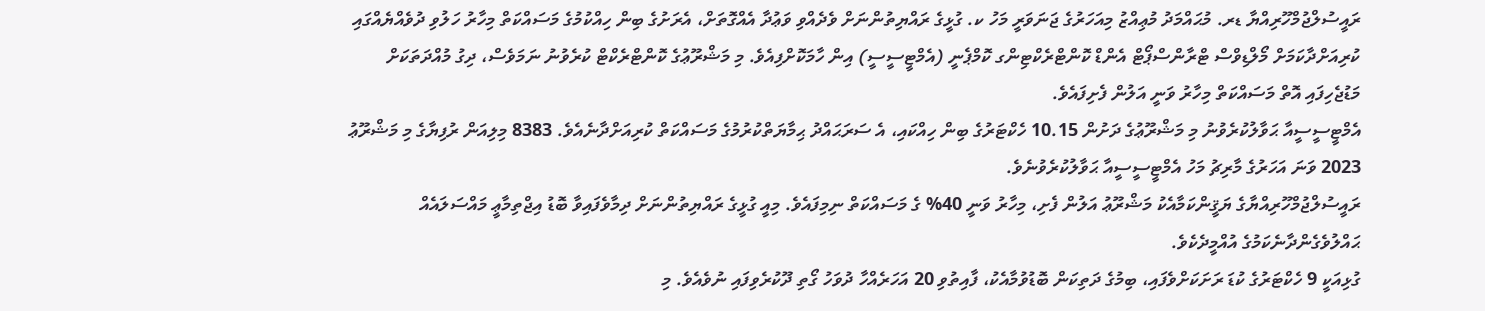ރައީސުލްޖުމްހޫރިއްޔާ ޑރ. މުޙައްމަދު މުޢިއްޒު މިއަހަރުގެ ޖަނަވަރީ މަހު ކ. ގުޅީގެ ރައްޔިތުންނަށް ވެދެއްވި ވަޢުދާ އެއްގޮތަށް، އެރަށުގެ ބިން ހިއްކުމުގެ މަސައްކަތް މިހާރު ހަލުވި ދުވެއްޔެއްގައި ކުރިއަށްދާކަމަށް މޯލްޑިވްސް ޓްރާންސްޕޯޓް އެންޑް ކޮންޓްރެކްޓިންގ ކޮމްޕެނީ (އެމްޓީސީސީ) އިން ހާމަކޮށްފިއެވެ. މި މަޝްރޫޢުގެ ކޮންޓްރެކްޓް ކުރެވުނު ނަމަވެސް، ދިގު މުއްދަތަކަށް މަޑުޖެހިފައި އޮތް މަސައްކަތް މިހާރު ވަނީ އަލުން ފެށިފައެވެ.
އެމްޓީސީސީއާ ޙަވާލުކުރެވުނު މި މަޝްރޫޢުގެ ދަށުން 10.15 ހެކްޓަރުގެ ބިން ހިއްކައި، އެ ސަރަޙައްދު ޙިމާޔަތްކުރުމުގެ މަސައްކަތް ކުރިއަށްދާނެއެވެ. 8383 މިލިއަން ރުފިޔާގެ މި މަޝްރޫޢު 2023 ވަނަ އަހަރުގެ މާރިޗު މަހު އެމްޓީސީސީއާ ޙަވާލުކުރެވުނެވެ.
ރައީސުލްޖުމްހޫރިއްޔާގެ ޔަޤީންކަމާއެކު މަޝްރޫޢު އަލުން ފެށި، މިހާރު ވަނީ 40% ގެ މަސައްކަތް ނިމިފައެވެ. މިއީ ގުޅީގެ ރައްޔިތުންނަށް ދިމާވެފައިވާ ބޮޑު އިޖްތިމާޢީ މައްސަލައެއް ޙައްލުވެގެންދާނެކަމުގެ އުއްމީދެކެވެ.
ގުޅިއަކީ 9 ހެކްޓަރުގެ ކުޑަ ރަށަކަށްވެފައި، ބިމުގެ ދަތިކަން ބޮޑުވުމާއެކު، ފާއިތުވި 20 އަހަރެއްހާ ދުވަހު ގޯތި ދޫކުރެވިފައި ނުވެއެވެ. މި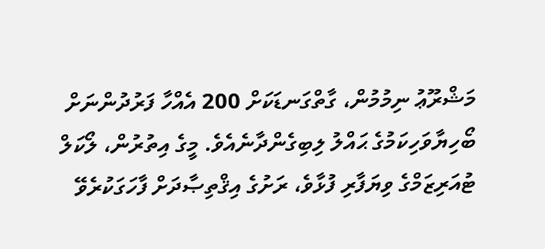މަޝްރޫޢު ނިމުމުން، ގާތްގަނޑަކަށް 200 އެއްހާ ފަރުދުންނަށް ބޯހިޔާވަހިކަމުގެ ޙައްލު ލިބިގެންދާނެއެވެ. މީގެ އިތުރުން، ލޯކަލް ޓުއަރިޒަމްގެ ވިޔަފާރި ފުޅާވެ، ރަށުގެ އިޤްތިޞާދަށް ފާހަގަކުރެވޭ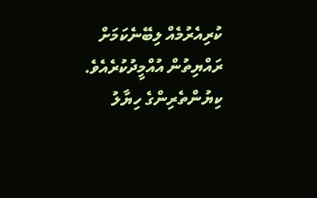ކުރިއެރުމެއް ލިބޭނެކަމަށް ރައްޔިތުން އުއްމީދުކުރެއެވެ.
ކިޔުންތެރިންގެ ހިޔާލު